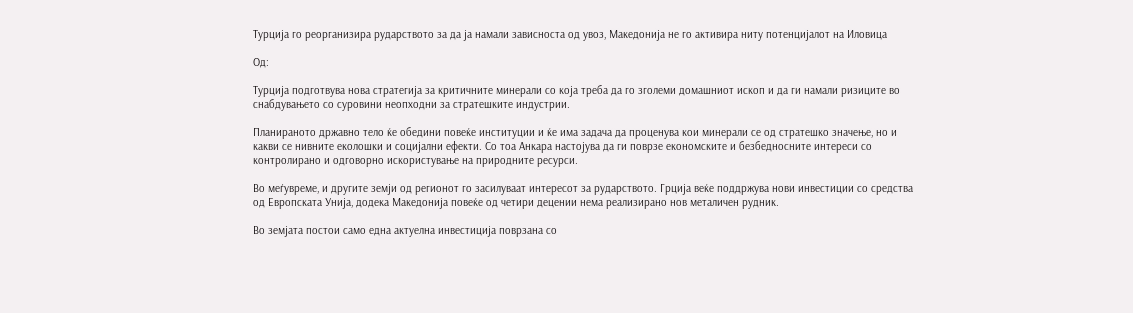Турција го реорганизира рударството за да ја намали зависноста од увоз, Македонија не го активира ниту потенцијалот на Иловица

Од:

Турција подготвува нова стратегија за критичните минерали со која треба да го зголеми домашниот ископ и да ги намали ризиците во снабдувањето со суровини неопходни за стратешките индустрии.

Планираното државно тело ќе обедини повеќе институции и ќе има задача да проценува кои минерали се од стратешко значење, но и какви се нивните еколошки и социјални ефекти. Со тоа Анкара настојува да ги поврзе економските и безбедносните интереси со контролирано и одговорно искористување на природните ресурси.

Во меѓувреме, и другите земји од регионот го засилуваат интересот за рударството. Грција веќе поддржува нови инвестиции со средства од Европската Унија, додека Македонија повеќе од четири децении нема реализирано нов металичен рудник.

Во земјата постои само една актуелна инвестиција поврзана со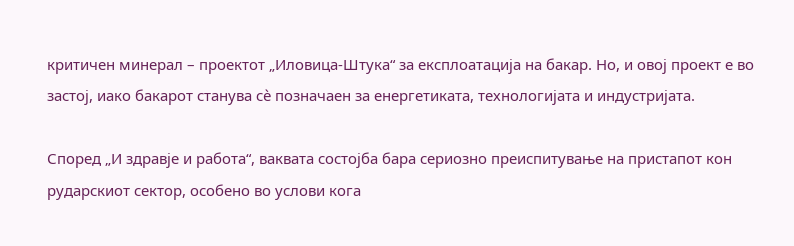критичен минерал – проектот „Иловица-Штука“ за експлоатација на бакар. Но, и овој проект е во застој, иако бакарот станува сè позначаен за енергетиката, технологијата и индустријата.

Според „И здравје и работа“, ваквата состојба бара сериозно преиспитување на пристапот кон рударскиот сектор, особено во услови кога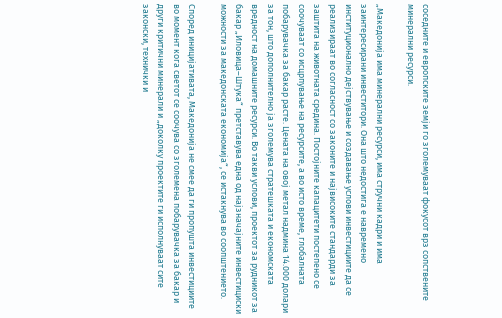соседните и европските земји го зголемуваат фокусот врз сопствените минерални ресурси.

„Македонија има минерални ресурси, има стручни кадри и има заинтересирани инвеститори. Она што недостига е навремено институционално дејствување и создавање услови инвестициите да се реализираат во согласност со законите и највисоките стандарди за заштита на животната средина. Постојните капацитети постепено се соочуваат со исцрпување на ресурсите, а во исто време, глобалната побарувачка за бакар расте. Цената на овој метал надмина 14.000 долари за тон, што дополнително ја зголемува стратешката и економската вредност на домашните ресурси. Во такви услови, проектот за рудникот за бакар „Иловица–Штука“ претставува една од најзначајните инвестициски можности за македонската економија“, се истакнува во соопштението.

Според иницијативата, Македонија не смее да ги пропушта инвестициите во момент кога светот се соочува со зголемена побарувачка за бакар и други критични минерали и „доколку проектите ги исполнуваат сите законски, технички и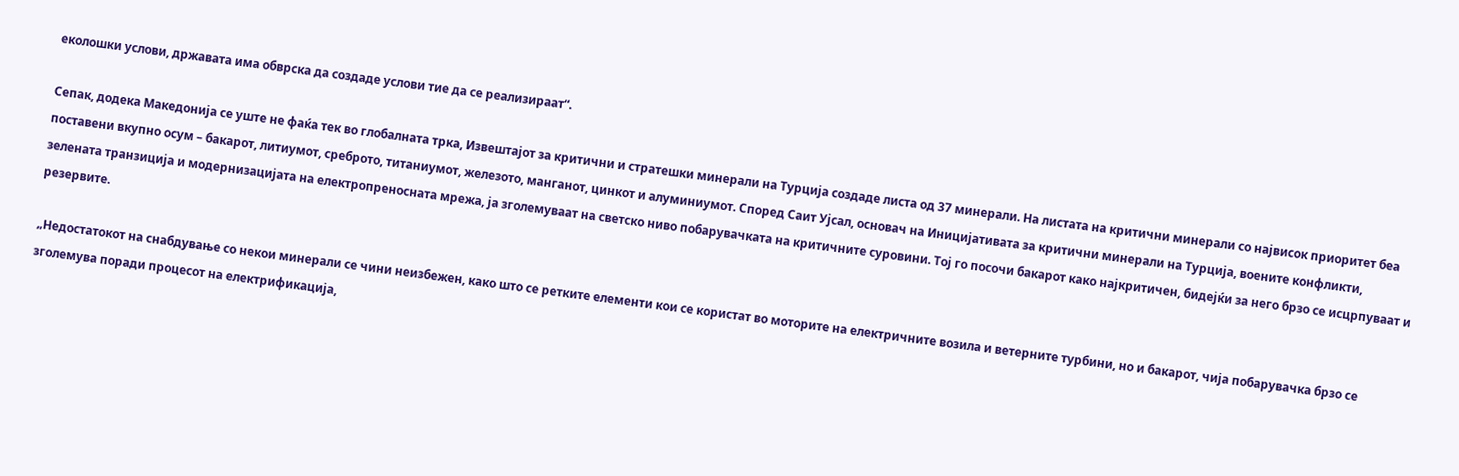еколошки услови, државата има обврска да создаде услови тие да се реализираат“.

Сепак, додека Македонија се уште не фаќа тек во глобалната трка, Извештајот за критични и стратешки минерали на Турција создаде листа од 37 минерали. На листата на критични минерали со највисок приоритет беа поставени вкупно осум – бакарот, литиумот, среброто, титаниумот, железото, манганот, цинкот и алуминиумот. Според Саит Ујсал, основач на Иницијативата за критични минерали на Турција, воените конфликти, зелената транзиција и модернизацијата на електропреносната мрежа, ја зголемуваат на светско ниво побарувачката на критичните суровини. Тој го посочи бакарот како најкритичен, бидејќи за него брзо се исцрпуваат и резервите.

„Недостатокот на снабдување со некои минерали се чини неизбежен, како што се ретките елементи кои се користат во моторите на електричните возила и ветерните турбини, но и бакарот, чија побарувачка брзо се зголемува поради процесот на електрификација,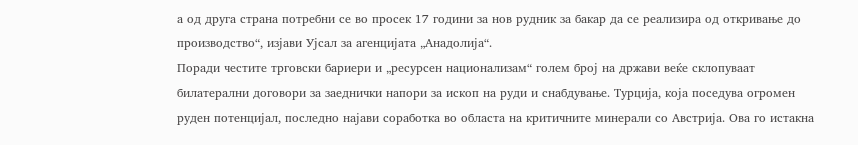а од друга страна потребни се во просек 17 години за нов рудник за бакар да се реализира од откривање до производство“, изјави Ујсал за агенцијата „Анадолија“.
Поради честите трговски бариери и „ресурсен национализам“ голем број на држави веќе склопуваат билатерални договори за заеднички напори за ископ на руди и снабдување. Турција, која поседува огромен руден потенцијал, последно најави соработка во областа на критичните минерали со Австрија. Ова го истакна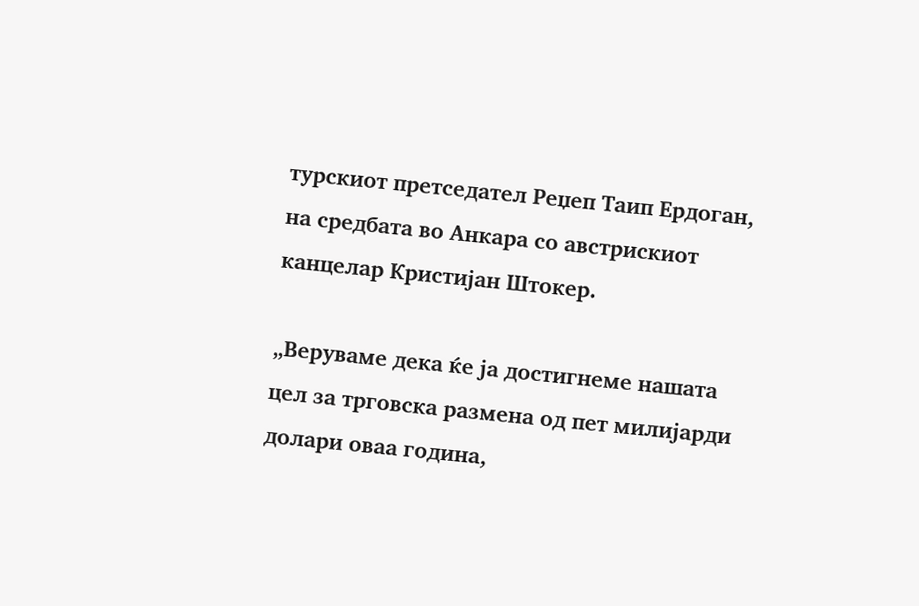турскиот претседател Реџеп Таип Ердоган, на средбата во Анкара со австрискиот канцелар Кристијан Штокер.

„Веруваме дека ќе ја достигнеме нашата цел за трговска размена од пет милијарди долари оваа година,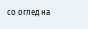со оглед на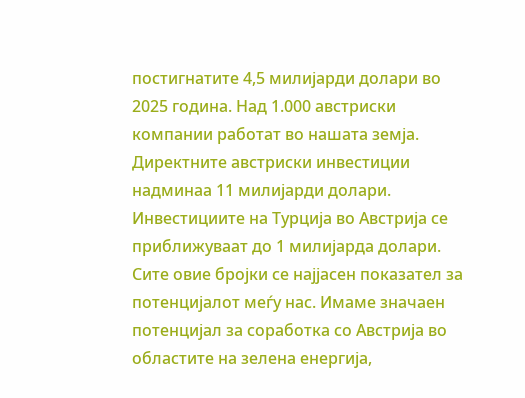постигнатите 4,5 милијарди долари во 2025 година. Над 1.000 австриски компании работат во нашата земја. Директните австриски инвестиции надминаа 11 милијарди долари. Инвестициите на Турција во Австрија се приближуваат до 1 милијарда долари. Сите овие бројки се најјасен показател за потенцијалот меѓу нас. Имаме значаен потенцијал за соработка со Австрија во областите на зелена енергија,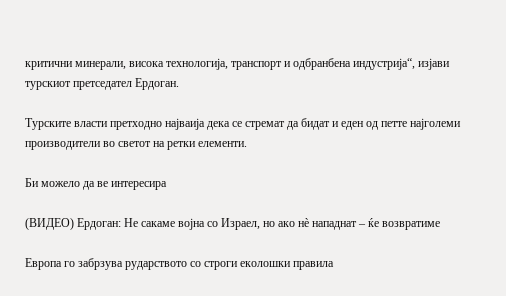критични минерали, висока технологија, транспорт и одбранбена индустрија“, изјави турскиот претседател Ердоган.

Турските власти претходно најваија дека се стремат да бидат и еден од петте најголеми производители во светот на ретки елементи.

Би можело да ве интересира

(ВИДЕО) Ердоган: Не сакаме војна со Израел, но ако нè нападнат – ќе возвратиме

Европа го забрзува рударството со строги еколошки правила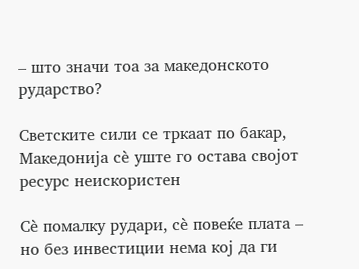– што значи тоа за македонското рударство?

Светските сили се тркаат по бакар, Македонија сè уште го остава својот ресурс неискористен

Сè помалку рудари, сè повеќе плата – но без инвестиции нема кој да ги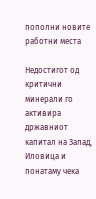пополни новите работни места

Недостигот од критични минерали го активира државниот капитал на Запад, Иловица и понатаму чека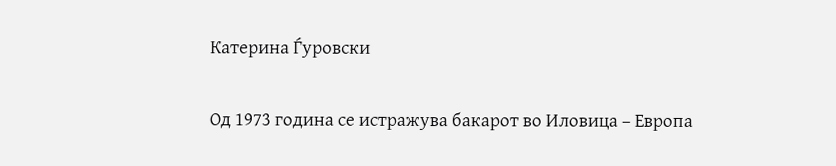Катерина Ѓуровски

Од 1973 година се истражува бакарот во Иловица – Европа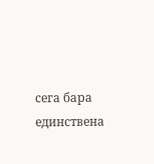сега бара единствена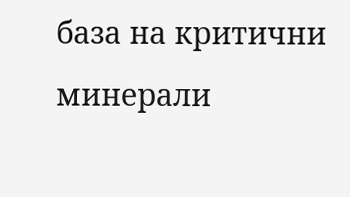база на критични минерали